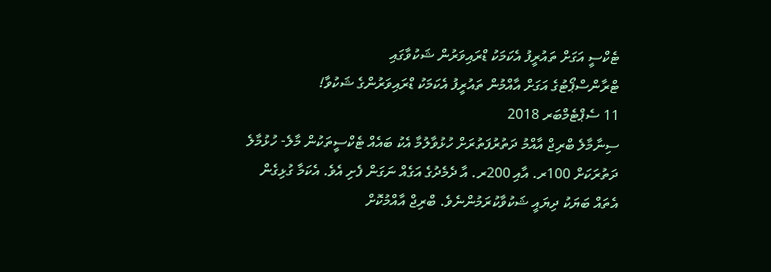ޓެކްސީ އަގަށް ތައުރީފު އެކަމަކު ޑްރައިވަރުން ޝަކުވާގައި
ޓްރާންސްޕޯޓުގެ އަގަށް އާއްމުން ތައުރީފު އެކަމަކު ޑްރައިވަރުންގެ ޝަކުވާ!
11 ސެޕްޓެމްބަރ 2018
ސިނާމާލެ ބްރިޖް އާއްމު ދަތުރުފަތުރަށް ހުޅުވާލުމާ އެކު ބައެއް ޓެކްސީތަކުން މާލެ- ހުޅުމާލެ ދަތުރަކަށް 100ރ. އާއި 200ރ. އާ ދެމެދުގެ އަގެއް ނަގަން ފެށި އެވެ. އެކަމާ ގުޅިގެން އެތައް ބަޔަކު ދިޔައީ ޝަކުވާކުރަމުންނެވެ. ބްރިޖް އާއްމުކޮށް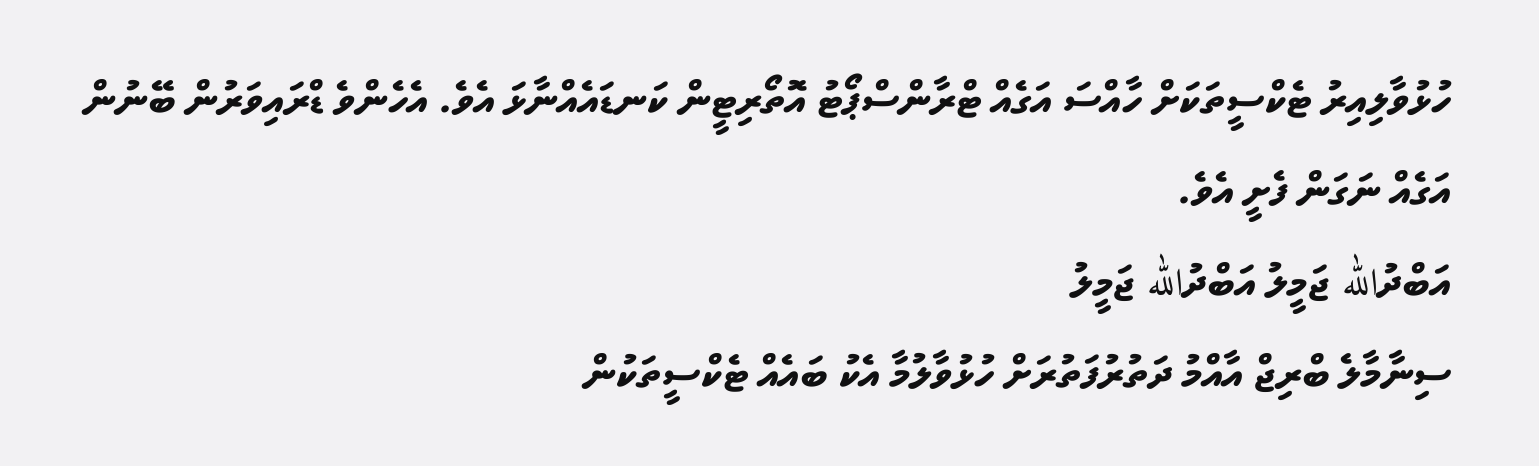ހުޅުވާލިއިރު ޓެކްސީތަކަށް ހާއްސަ އަގެއް ޓްރާންސްޕޯޓު އޮތޯރިޓީން ކަނޑައެއްނާޅަ އެވެ. އެހެންވެ ޑްރައިވަރުން ބޭނުން އަގެއް ނަގަން ފެށީ އެވެ.
އަބްދުالله ޖަމީލު އަބްދުالله ޖަމީލު
ސިނާމާލެ ބްރިޖް އާއްމު ދަތުރުފަތުރަށް ހުޅުވާލުމާ އެކު ބައެއް ޓެކްސީތަކުން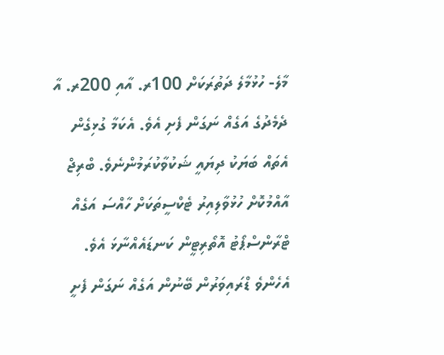މާލެ- ހުޅުމާލެ ދަތުރަކަށް 100ރ. އާއި 200ރ. އާ ދެމެދުގެ އަގެއް ނަގަން ފެށި އެވެ. އެކަމާ ގުޅިގެން އެތައް ބަޔަކު ދިޔައީ ޝަކުވާކުރަމުންނެވެ. ބްރިޖް އާއްމުކޮށް ހުޅުވާލިއިރު ޓެކްސީތަކަށް ހާއްސަ އަގެއް ޓްރާންސްޕޯޓު އޮތޯރިޓީން ކަނޑައެއްނާޅަ އެވެ. އެހެންވެ ޑްރައިވަރުން ބޭނުން އަގެއް ނަގަން ފެށީ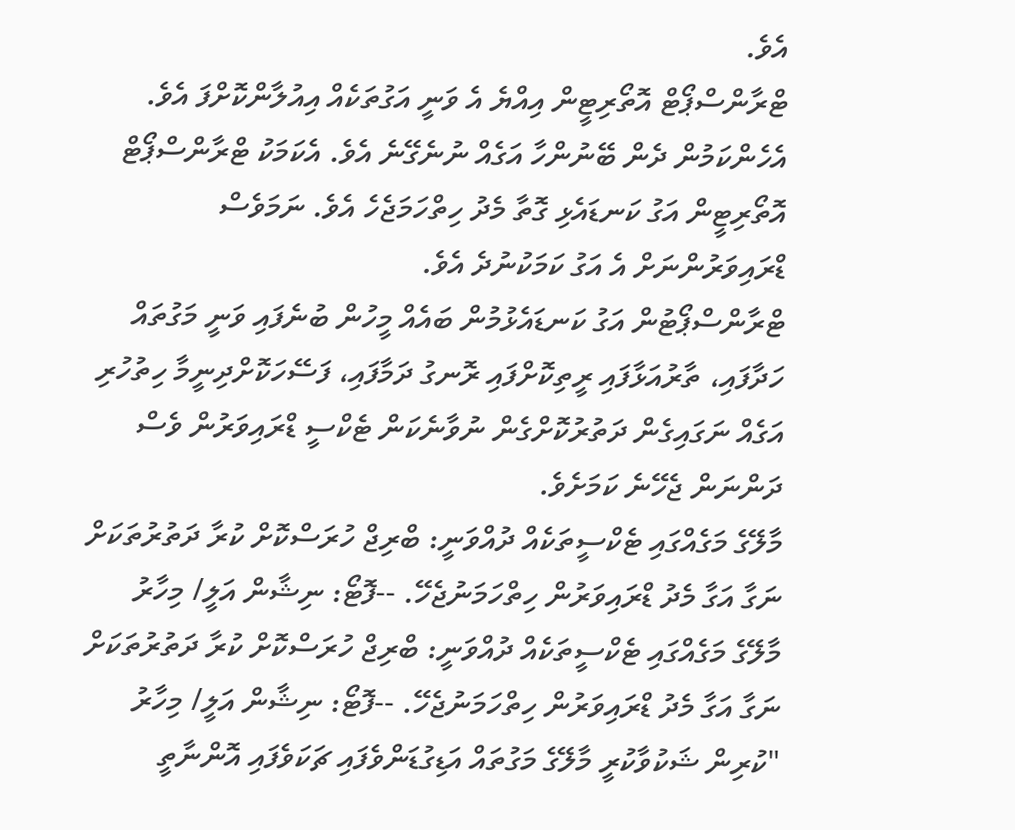އެވެ.
ޓްރާންސްޕޯޓް އޮތޯރިޓީން އިއްޔެ އެ ވަނީ އަގުތަކެއް އިއުލާންކޮށްފަ އެވެ. އެހެންކަމުން ދެން ބޭނުންހާ އަގެއް ނުނެގޭނެ އެވެ. އެކަމަކު ޓްރާންސްޕޯޓް އޮތޯރިޓީން އަގު ކަނޑައެޅި ގޮތާ މެދު ހިތްހަމަޖެހެ އެވެ. ނަމަވެސް ޑްރައިވަރުންނަށް އެ އަގު ކަމަކުނުދެ އެވެ.
ޓްރާންސްޕޯޓުން އަގު ކަނޑައެޅުމުން ބައެއް މީހުން ބުނެފައި ވަނީ މަގުތައް ހަދާފައި، ތާރުއަޅާފައި ރީތިކޮށްފައި ރޮނގު ދަމާފައި، ފަސޭހަކޮށްދިނީމާ ހިތުހުރި އަގެއް ނަގައިގެން ދަތުރުކޮށްގެން ނުވާނެކަން ޓެކްސީ ޑްރައިވަރުން ވެސް ދަންނަން ޖެހޭނެ ކަމަށެވެ.
މާލޭގެ މަގެއްގައި ޓެކްސީތަކެއް ދުއްވަނީ: ބްރިޖް ހުރަސްކޮށް ކުރާ ދަތުރުތަކަށް ނަގާ އަގާ މެދު ޑްރައިވަރުން ހިތްހަމަނުޖެހޭ. --ފޮޓޯ: ނިޝާން އަލީ/ މިހާރު
މާލޭގެ މަގެއްގައި ޓެކްސީތަކެއް ދުއްވަނީ: ބްރިޖް ހުރަސްކޮށް ކުރާ ދަތުރުތަކަށް ނަގާ އަގާ މެދު ޑްރައިވަރުން ހިތްހަމަނުޖެހޭ. --ފޮޓޯ: ނިޝާން އަލީ/ މިހާރު
"ކުރިން ޝަކުވާކުރީ މާލޭގެ މަގުތައް އަޑިގުޑަންވެފައި ޗަކަވެފައި އޮންނާތީ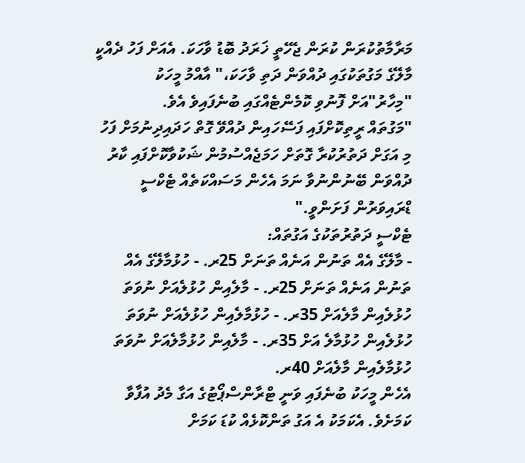މަރާމާތުކުރަން ކުރަން ޖެހޭތީ ޚަރަދު ބޮޑު ވާހަކަ. އެއަށް ފަހު ދެއްކީ މާލޭގެ މަގުތަކުގައި ދުއްވަން ދަތި ވާހަކަ،" އާއްމު މީހަކު "މިހާރު"އަށް ފޮނުވި ކޮމެންޓެއްގައި ބުނެފައިވެ އެވެ.
"މަގުތައް ރީތިކޮށްފައި ފަސޭހައިން ދުއްވޭ ގޮތް ހަދައިދިނުމަށް ފަހު މި އަގަށް ދަތުރުކުރާ ގޮތަށް ހަމަޖެއްސުމުން ޝަކުވާކޮށްފައި ކާރު ދުއްވަން ބޭނުންނުވާ ނަމަ އެހެން މަސައްކަތެއް ޓެކްސީ ޑްރައިވަރުން ފަށަންވީ."
ޓެކްސީ ދަތުރުތަކުގެ އަގުތައް:
- މާލޭގެ އެއް ތަނުން އަނެއް ތަނަށް 25ރ. - ހުޅުމާލޭގެ އެއް ތަނުން އަނެއް ތަނަށް 25ރ. - މާލެއިން ހުޅުލެއަށް ނުވަތަ ހުޅުލެއިން މާލެއަށް 35ރ. - ހުޅުމާލެއިން ހުޅުލެއަށް ނުވަތަ ހުޅުލެއިން ހުޅުމާލެ އަށް 35ރ. - މާލެއިން ހުޅުމާލެއަށް ނުވަތަ ހުޅުމާލެއިން މާލެއަށް 40ރ.
އެހެން މީހަކު ބުނެފައި ވަނީ ޓްރާންސްޕޯޓުގެ އަގާ މެދު އުފާވާ ކަމަށެވެ. އެކަމަކު އެ އަގު ތަންކޮޅެއް ކުޑަ ކަމަށް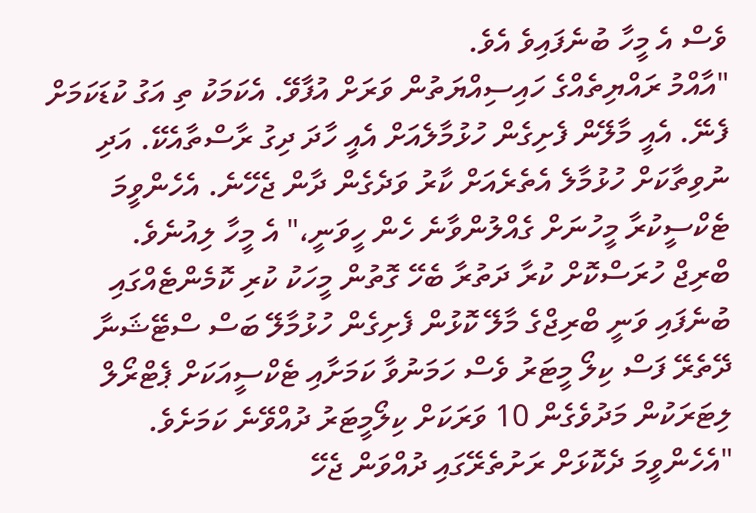ވެސް އެ މީހާ ބުނެފައިވެ އެވެ.
"އާއްމު ރައްޔިތެއްގެ ހައިސިއްޔަތުން ވަރަށް އުފާވޭ. އެކަމަކު ތި އަގު ކުޑަކަމަށް ފެނޭ. އެއީ މާލޭން ފެށިގެން ހުޅުމާލެއަށް އެއީ ހާދަ ދިގު ރާސްތާއެކޭ. އަދި ނުވިތާކަށް ހުޅުމާލެ އެތެރެއަށް ކާރު ވަދެގެން ދާން ޖެހޭނެ. އެހެންވީމަ ޓެކްސީކުރާ މީހުނަށް ގެއްލުންވާނެ ހެން ހީވަނީ،" އެ މީހާ ލިއުނެވެ.
ބްރިޖް ހުރަސްކޮށް ކުރާ ދަތުރާ ބެހޭ ގޮތުން މީހަކު ކުރި ކޮމެންޓެއްގައި ބުނެފައި ވަނީ ބްރިޖްގެ މާލޭ ކޮޅުން ފެށިގެން ހުޅުމާލޭ ބަސް ސްޓޭޝަނާ ދޭތެރޭ ފަސް ކިލޯ މީޓަރު ވެސް ހަމަނުވާ ކަމަށާއި ޓެކްސީއަކަށް ޕެޓްރޯލް ލިޓަރަކުން މަދުވެގެން 10 ވަރަކަށް ކިލޯމީޓަރު ދުއްވޭނެ ކަމަށެވެ.
"އެހެންވީމަ ދެކޮޅަށް ރަށުތެރޭގައި ދުއްވަން ޖެހޭ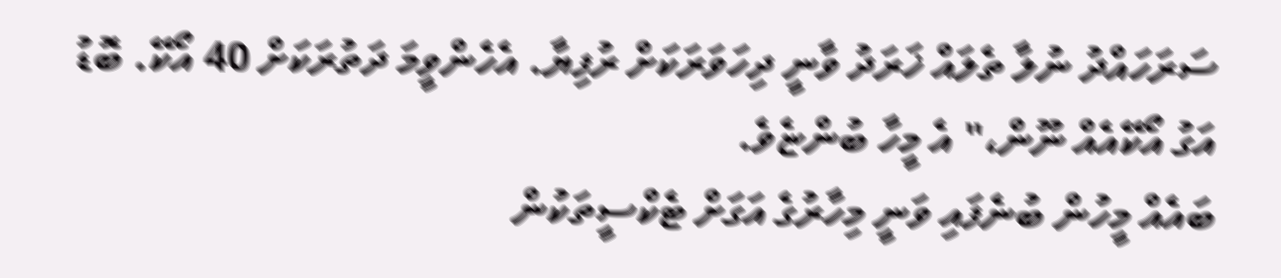ސަރަހައްދު ނުލާ ތެލައް ޚަރަދު ވާނީ ދިހަވަރަކަށް ރުފިޔާ. އެހެންވީމަ ދަތުރަކަށް 40 އޯކޭ. ބޮޑު އަގު އޯކޭއެއް ނޫން،" އެ މީހާ ބުންޏެވެ.
ބައެއް މީހުން ބުނެފައި ވަނީ މިހާރުގެ އަގަށް ޓެކްސީތަކުން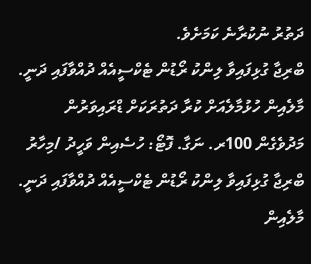ދަތުރު ނުކުރާނެ ކަމަށެވެ.
ބްރިޖާ ގުޅިފައިވާ ލިންކު ރޯޑުން ޓެކްސީއެއް ދުއްވާފައި ދަނީ. މާލެއިން ހުޅުމާލެއަށް ކުރާ ދަތުރަކަށް ޑްރައިވަރުން މަދުވެގެން 100ރ. ނަގާ. ފޮޓޯ: ހުސެއިން ވަހީދު /މިހާރު
ބްރިޖާ ގުޅިފައިވާ ލިންކު ރޯޑުން ޓެކްސީއެއް ދުއްވާފައި ދަނީ. މާލެއިން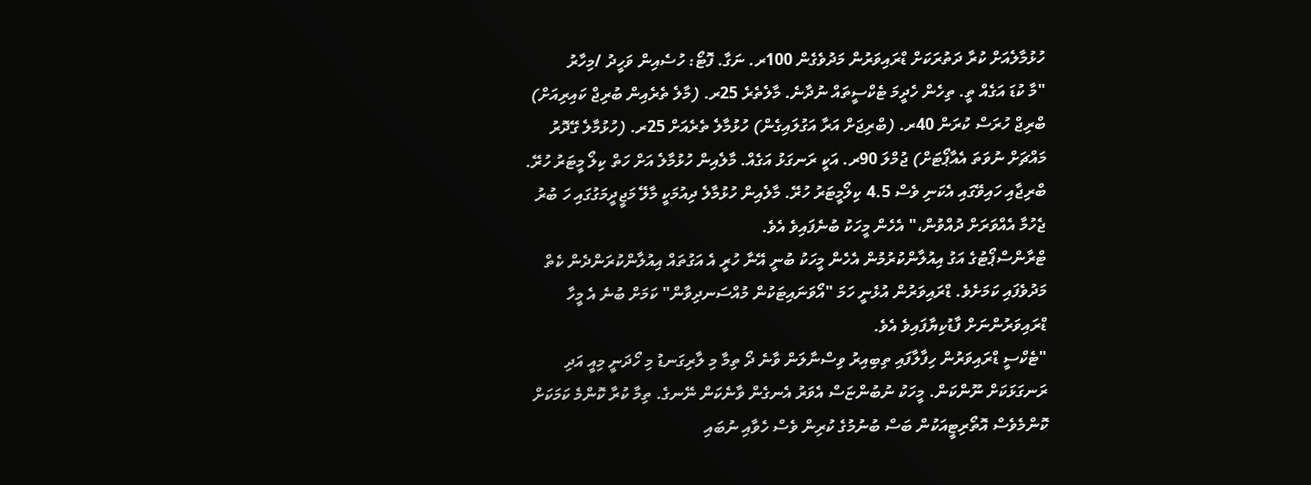ހުޅުމާލެއަށް ކުރާ ދަތުރަކަށް ޑްރައިވަރުން މަދުވެގެން 100ރ. ނަގާ. ފޮޓޯ: ހުސެއިން ވަހީދު /މިހާރު
"މާ ކުޑަ އަގެއް ތީ. ތިހެން ހެދީމަ ޓެކްސީތައް ނުދާނެ. މާލެތެރެ 25ރ. (މާލެ ތެރެއިން ބުރިޖް ކައިރިއަށް) ބްރިޖް ހުރަސް ކުރަން 40ރ. (ބްރިޖަށް އަރާ އަގުލައިގެން) ހުޅުމާލެ ތެރެއަށް 25ރ. (ހުޅުމާލެ ގޭދޮރު މައްޗަށް ނުވަތަ އެއާޕޯޓަށް) ޖުމްލަ 90ރ. އަކީ ރަނގަޅު އަގެއް. މާލެއިން ހުޅުމާލެ އަށް ހަތް ކިލޯ މީޓަރު ހުރޭ. ބްރިޖާއި ހައިވޭގައި އެކަނި ވެސް 4.5 ކިލޯމީޓަރު ހުރޭ. މާލެއިން ހުޅުމާލެ ދިއުމަކީ މާލޭ މަޖީދީމަގުގައި ހަ ބުރު ޖެހުމާ އެއްވަރަށް ދުއްވުން،" އެހެން މީހަކު ބުނެފައިވެ އެވެ.
ޓްރާންސްޕޯޓުގެ އަގު އިއުލާންކުރުމުން އެހެން މީހަކު ބުނީ އޭނާ ހުރީ އެ އަގުތައް އިއުލާންކުރަންދެން ކެތް މަދުވެފައި ކަމަށެވެ. ޑްރައިވަރުން އުޅެނީ ހަމަ "އޯވަނައިޓަކުން މުއްސަނދިވާން" ކަމަށް ބުނެ އެ މީހާ ޑްރައިވަރުންނަށް ފާޑުކިޔާފައިވެ އެވެ.
"ޓެކްސީ ޑްރައިވަރުން ހިފާލާފައި ތިބިއިރު ވިސްނާލަން ވާނެ ދޯ ތިމާ މި ލާރިގަނޑު މި ހޯދަނީ މިއީ އަދި ރަނގަޅަކަށް ނޫންކަން. މީހަކު ނުބުންޏަސް އެވަރު އެނގެން ވާނެކަން ނޭނގެ. ތިމާ ކުރާ ކޮންމެ ކަމަކަށް ކޮންމެވެސް އޮތޯރިޓީއަކުން ބަސް ބުނުމުގެ ކުރިން ވެސް ހެވާއި ނުބައި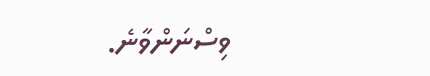ވިސްނަންވާނެ.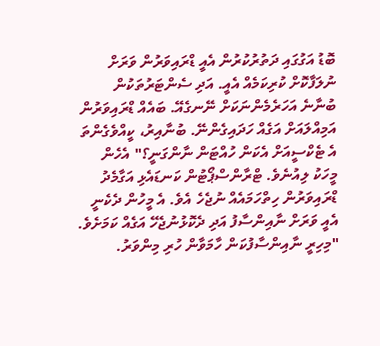ބޮޑު އަގުގައި ދަތުރުކުރުން އެއީ ޑްރައިވަރުން ވަރަށް ނުލަފާކޮށް ކުރިކަމެއް އެއީ. އަދި ސެންޓަރުތަކުން ބުނާނެ އަހަރެމެންނަކަށް ނޭނގެއޭ. ބައެއް ޑްރައިވަރުން އަމިއްލައަށް އަގެއް ހަދައިގެންނޭ. ބުނާއިރު، ކީއްވެގެންތަ އެ ޓެކްސީއަށް އެކަން ހުއްޓަން ނާންގަނީ؟" އެހެން މީހަކު ލިއުނެވެ. ޓްރާންސްޕޯޓުން ކަނޑައެޅި އަގާމެދު ޑްރައިވަރުން ހިތްހަމައެއް ނުޖެހެ އެވެ. އެ މީހުން ދެކެނީ އެއީ ވަރަށް ނާއިންސާފު އަދި ދެކޮޅުނުޖެހޭ އަގެއް ކަމަށެވެ.
"މިހިރީ ނާއިންސާފުކަން ހާމަވާން ހުރި މިންވަރު.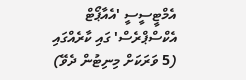އެމްޓީސީސީ 'އެއާޕޯޓް އެކްސްޕްރެސް' ގައި ކާރެއްގައި (5 ވަރަކަށް މިނިޓުން ދެވޭ)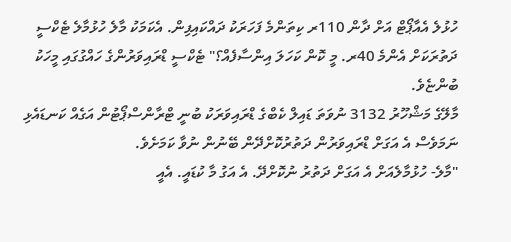ހުޅުލެ އެއާޕޯޓް އަށް ދާން 110ރ ކިތަންމެ ފަހަރަކު ދައްކައިފިން. އެކަމަކު މާލެ ހުޅުމާލެ ޓެކްސީ ދަތުރަކަށް އެންމެ 40ރ. މީ ކޮން ކަހަލަ އިންސާފެއް؟" ޓެކްސީ ޑްރައިވަރުންގެ ހައްގުގައި މީހަކު ބުންޏެވެ.
މާލޭގެ މަޝްހޫރު 3132 ނުވަތަ ޑައިލް ކެބްގެ ޑްރައިވަރަކު ބުނީ ޓްރާންސްޕޯޓުން އަގެއް ކަނޑައެޅި ނަމަވެސް އެ އަގަށް ޑްރައިވަރުން ދަތުރުކޮށްދޭން ބޭނުން ނުވާ ކަމަށެވެ.
"މާލެ- ހުޅުމާލެއަށް އެ އަގަށް ދަތުރު ނުކޮށްދޭ. އެ އަގު މާ ކުޑައީ. އެއީ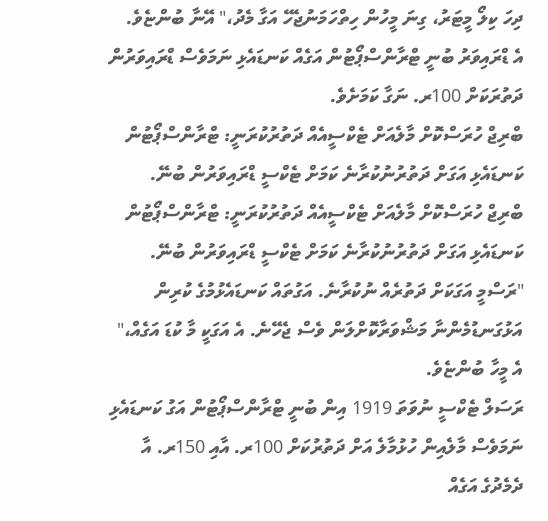ދިހަ ކިލޯ މީޓަރު، ގިނަ މީހުން ހިތްހަމަނުޖެހޭ އަގާ މެދު،" އޭނާ ބުންޏެވެ.
އެ ޑްރައިވަރު ބުނީ ޓްރާންސްޕޯޓުން އަގެއް ކަނޑައެޅި ނަމަވެސް ޑްރައިވަރުން ދަތުރަކަށް 100ރ. ނަގާ ކަމަށެވެ.
ބްރިޖް ހުރަސްކޮށް މާލެއަށް ޓެކްސީއެއް ދަތުރުކުރަނީ: ޓްރާންސްޕޯޓުން ކަނޑައެޅި އަގަށް ދަތުރުނުކުރާނެ ކަމަށް ޓެކްސީ ޑްރައިވަރުން ބުނޭ.
ބްރިޖް ހުރަސްކޮށް މާލެއަށް ޓެކްސީއެއް ދަތުރުކުރަނީ: ޓްރާންސްޕޯޓުން ކަނޑައެޅި އަގަށް ދަތުރުނުކުރާނެ ކަމަށް ޓެކްސީ ޑްރައިވަރުން ބުނޭ.
"ރަސްމީ އަގަކަށް ދަތުރެއް ނުކުރާނެ. އަގުތައް ކަނޑައެޅުމުގެ ކުރިން އަޅުގަނޑުމެންނާ މަޝްވަރާކޮށްލަން ވެސް ޖެހޭނެ. އެ އަގަކީ މާ ކުޑަ އަގެއް،" އެ މީހާ ބުންޏެވެ.
ރަސަލް ޓެކްސީ ނުވަތަ 1919 އިން ބުނީ ޓްރާންސްޕޯޓުން އަގު ކަނޑައެޅި ނަމަވެސް މާލެއިން ހުޅުމާލެ އަށް ދަތުރުކަށް 100ރ. އާއި 150ރ. އާ ދެމެދުގެ އަގެއް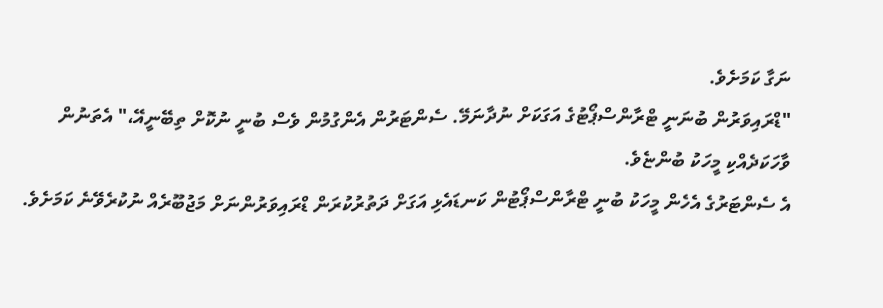ނަގާ ކަމަށެވެ.
"ޑްރައިވަރުން ބުނަނީ ޓްރާންސްޕޯޓުގެ އަގަކަށް ނުދާނަމޭ. ސެންޓަރުން އެންގުމުން ވެސް ބުނީ ނުކޮށް ތިބޭނީއޭ،" އެތަނުން ވާހަކަދެއްކި މީހަކު ބުންޏެވެ.
އެ ސެންޓަރުގެ އެހެން މީހަކު ބުނީ ޓްރާންސްޕޯޓުން ކަނޑައެޅި އަގަށް ދަތުރުކުރަން ޑްރައިވަރުންނަށް މަޖުބޫރެއް ނުކުރެވޭނެ ކަމަށެވެ.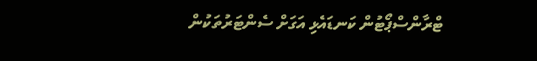ޓްރާންސްޕޯޓުން ކަނޑައެޅި އަގަށް ސެންޓަރުތަކުން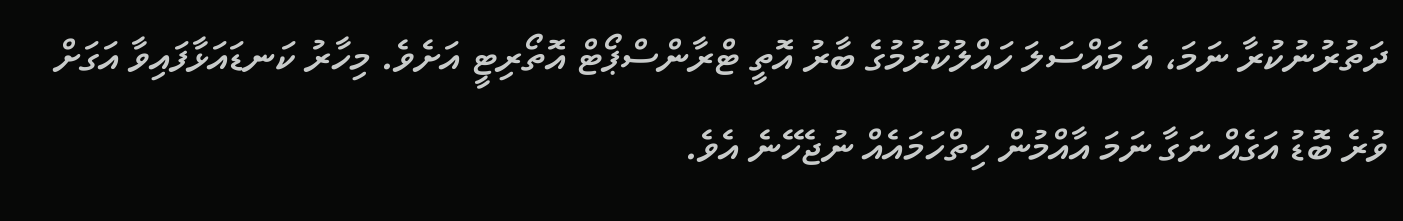ދަތުރުނުކުރާ ނަމަ، އެ މައްސަލަ ހައްލުކުރުމުގެ ބާރު އޮތީ ޓްރާންސްޕޯޓް އޮތޯރިޓީ އަށެވެ. މިހާރު ކަނޑައަޅާފައިވާ އަގަށް ވުރެ ބޮޑު އަގެއް ނަގާ ނަމަ އާއްމުން ހިތްހަމައެއް ނުޖެހޭނެ އެވެ.